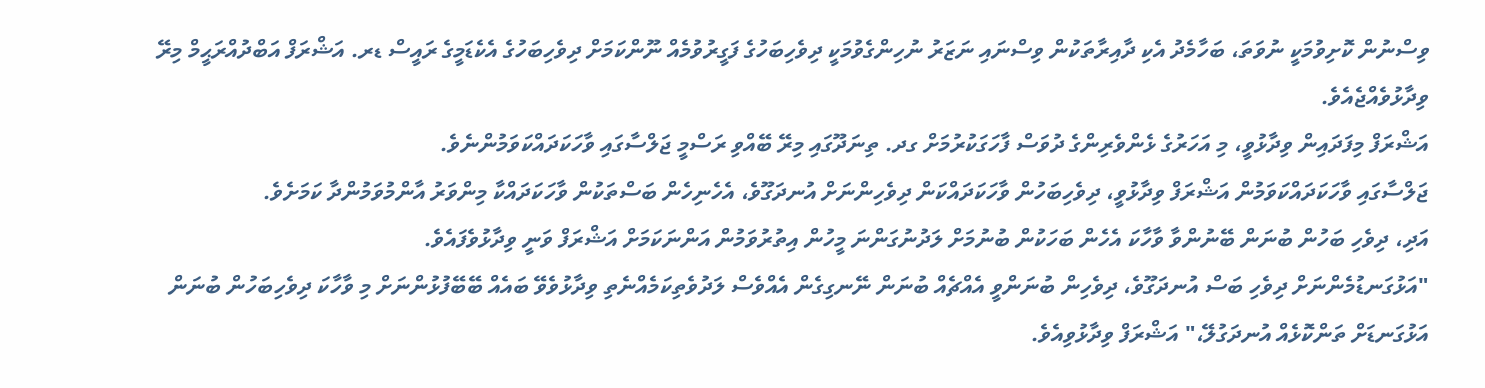ވިސްނުން ކޮށިވުމަކީ ނުވަތަ، ބަހާމެދު އެކި ދާއިރާތަކުން ވިސްނައި ނަޒަރު ނުހިންގެވުމަކީ ދިވެހިބަހުގެ ފަގީރުވުމެއް ނޫންކަމަށް ދިވެހިބަހުގެ އެކެޑަމީގެ ރައީސް ޑރ. އަޝްރަފް އަބްދުއްރަޙީމް މިރޭ ވިދާޅުވެއްޖެއެވެ.
އަޝްރަފް މިފަދައިން ވިދާޅުވީ، މި އަހަރުގެ ޅެންވެރިންގެ ދުވަސް ފާހަގަކުރުމަށް ގދ. ތިނަދޫގައި މިރޭ ބޭއްވި ރަސްމީ ޖަލްސާގައި ވާހަކަދައްކަވަމުންނެވެ.
ޖަލްސާގައި ވާހަކަދައްކަވަމުން އަޝްރަފް ވިދާޅުވީ، ދިވެހިބަހުން ވާހަކަދައްކަން ދިވެހިންނަށް އުނދަގޫވެ، އެހެނިހެން ބަސްތަކުން ވާހަކަދައްކާ މިންވަރު އާންމުވަމުންދާ ކަމަށެވެ.
އަދި، ދިވެހި ބަހުން ބުނަން ބޭނުންވާ ވާހާކަ އެހެން ބަހަކުން ބުނުމަށް ލަދުނުގަންނަ މީހުން އިތުރުވަމުން އަންނަކަމަށް އަޝްރަފް ވަނީ ވިދާޅުވެފައެވެ.
"އަޅުގަނޑުމެންނަށް ދިވެހި ބަސް އުނދަގޫވެ، ދިވެހިން ބުނަންވީ އެއްޗެއް ބުނަން ނޭނގިގެން އެއްވެސް ލަދުވެތިކަމެއްނެތި ވިދާޅުވެވޭ ބައެއް ބޭބޭފުޅުންނަށް މި ވާހާކަ ދިވެހިބަހުން ބުނަން އަޅުގަނޑަށް ތަންކޮޅެއް އުނދަގުލޭ،" އަޝްރަފް ވިދާޅުވިއެވެ.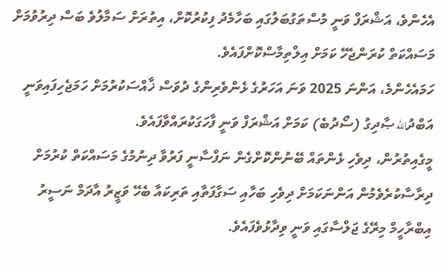އެހެންވެ، އަޝްރަފް ވަނީ މުސްތަގުބަލުގައި ބަހާމެދު ފިކުރުކޮށް، އިތުރަށް ސަމާލުވެ ބަސް ދިރުވުމަށް މަސައްކަތް ކުރަންޖެހޭ ކަމަށް އިލްތިމާސްކޮށްފައެވެ.
ހަމައެހެންމެ، އަންނަ 2025 ވަނަ އަހަރުގެ ޅެންވެރިންގެ ދުވަސް ޚާއްސަކުރުމަށް ހަމަޖެހިފައިވަނީ އަބްދުالله ޞާދިގު (ސޯދުބެ) ކަމަށް އަޝްރަފް ވަނީ ފާހަގަކުރައްވާފައެވެ.
މީގެއިތުރުން، ދިވެހި ޅެންތައް ބޭނުންކޮށްގެން ނަފްސާނީ ފަރުވާ ދިނުމުގެ މަސައްކަތް ކުރުމަށް ދިރާސާކުރެވެމުން އަންނަކަމަށް ދިވެހި ބަހާއި ސަގާފަތާއި ތަރިކައާ ބެހޭ ވަޒީރު އާދަމް ނަސީރު އިބްރާހީމް މިރޭގެ ޖަލްސާގައި ވަނީ ވިދާޅުވެފައެވެ.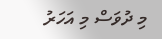މި ދުވަސް މި އަހަރު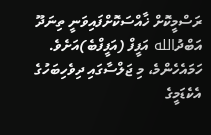ރަސްމީކޮށް ޚާއްސަކޮށްފައިވަނީ ތިނަދޫ އަބްދުالله އަފީފް (އަފީފްބެ)އަށެވެ. ހަމައެހެންމެ، މި ޖަލްސާގައި ދިވެހިބަހުގެ އެކެޑަމީގެ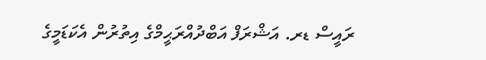ރައީސް ޑރ. އަޝްރަފް އަބްދުއްރަޙީމްގެ އިތުރުން އެކަޑަމީގެ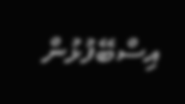އިސްބޭފުޅުން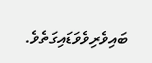ބައިވެރިވެވަޑައިގަތެވެ.